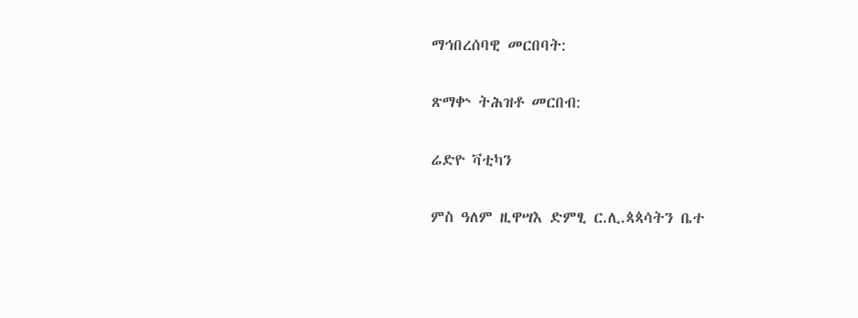ማኅበረሰባዊ መርበባት:

ጽማቍ ትሕዝቶ መርበብ:

ሬድዮ ቫቲካን

ምስ ዓለም ዚዋሣእ ድምፂ ር.ሊ.ጳጳሳትን ቤተ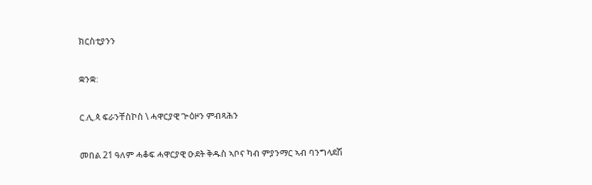ክርስቲያንን

ቋንቋ:

ር.ሊ.ጳ ፍራንቸስኮስ \ ሓዋርያዊ ጕዕዞን ምብጻሕን

መበል 21 ዓለም ሓቆፍ ሓዋርያዊ ዑደት ቅዱስ ኣቦና ካብ ምያንማር ኣብ ባንግላደሽ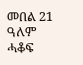መበል 21 ዓለም ሓቆፍ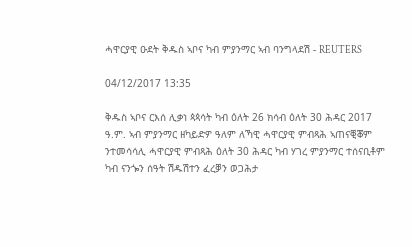ሓዋርያዊ ዑደት ቅዱስ ኣቦና ካብ ምያንማር ኣብ ባንግላደሽ - REUTERS

04/12/2017 13:35

ቅዱስ ኣቦና ርእሰ ሊቃነ ጳጳሳት ካብ ዕለት 26 ክሳብ ዕለት 30 ሕዳር 2017 ዓ.ም. ኣብ ምያንማር ዘካይድዎ ዓለም ለኻዊ ሓዋርያዊ ምብጻሕ ኣጠናቒቖም ንተመሳሳሊ ሓዋርያዊ ምብጻሕ ዕለት 30 ሕዳር ካብ ሃገረ ምያንማር ተሰናቢቶም ካብ ናንጐን ሰዓት ሽዱሽተን ፈረቓን ወጋሕታ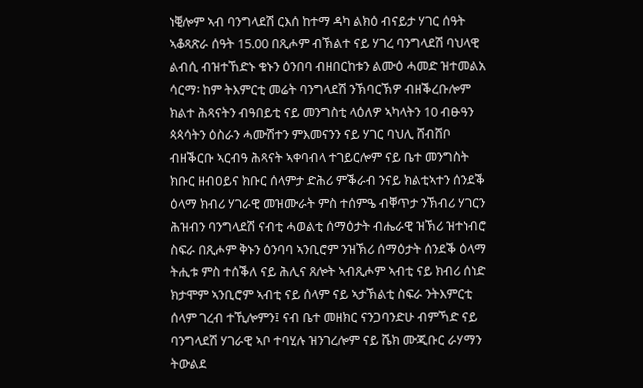ነቒሎም ኣብ ባንግላደሽ ርእሰ ከተማ ዳካ ልክዕ ብናይታ ሃገር ሰዓት ኣቆጻጽራ ሰዓት 15.00 በጺሖም ብኽልተ ናይ ሃገረ ባንግላደሽ ባህላዊ ልብሲ ብዝተኸድኑ ቁኑን ዕንበባ ብዘበርከቱን ልሙዕ ሓመድ ዝተመልአ ሳርማ፡ ከም ትእምርቲ መሬት ባንግላደሽ ንኽባርኽዎ ብዘቕረቡሎም ክልተ ሕጻናትን ብዓበይቲ ናይ መንግስቲ ላዕለዎ ኣካላትን 10 ብፁዓን ጳጳሳትን ዕስራን ሓሙሽተን ምእመናንን ናይ ሃገር ባህሊ ሸብሸቦ ብዘቕርቡ ኣርብዓ ሕጻናት ኣቀባብላ ተገይርሎም ናይ ቤተ መንግስት ክቡር ዘብዐይና ክቡር ሰላምታ ድሕሪ ምቕራብ ንናይ ክልቲኣተን ሰንደቕ ዕላማ ክብሪ ሃገራዊ መዝሙራት ምስ ተሰምዔ ብቐጥታ ንኽብሪ ሃገርን ሕዝብን ባንግላደሽ ናብቲ ሓወልቲ ሰማዕታት ብሔራዊ ዝኽሪ ዝተነብሮ ስፍራ በጺሖም ቅኑን ዕንባባ ኣንቢሮም ንዝኽሪ ሰማዕታት ሰንደቕ ዕላማ ትሒቱ ምስ ተሰቕለ ናይ ሕሊና ጸሎት ኣብጺሖም ኣብቲ ናይ ክብሪ ሰነድ ክታሞም ኣንቢሮም ኣብቲ ናይ ሰላም ናይ ኣታኽልቲ ስፍራ ንትእምርቲ ሰላም ገረብ ተኺሎምን፤ ናብ ቤተ መዘክር ናንጋባንድሁ ብምኻድ ናይ ባንግላደሽ ሃገራዊ ኣቦ ተባሂሉ ዝንገረሎም ናይ ሼክ ሙጂቡር ራሃማን ትውልደ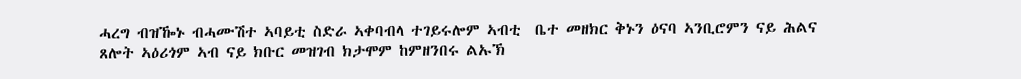ሓረግ ብዝዀኑ ብሓሙሽተ ኣባይቲ ስድራ ኣቀባብላ ተገይሩሎም ኣብቲ  ቤተ መዘክር ቅኑን ዕናባ ኣንቢሮምን ናይ ሕልና ጸሎት ኣዕሪጎም ኣብ ናይ ክቡር መዝገብ ክታሞም ከምዘንበሩ ልኡኽ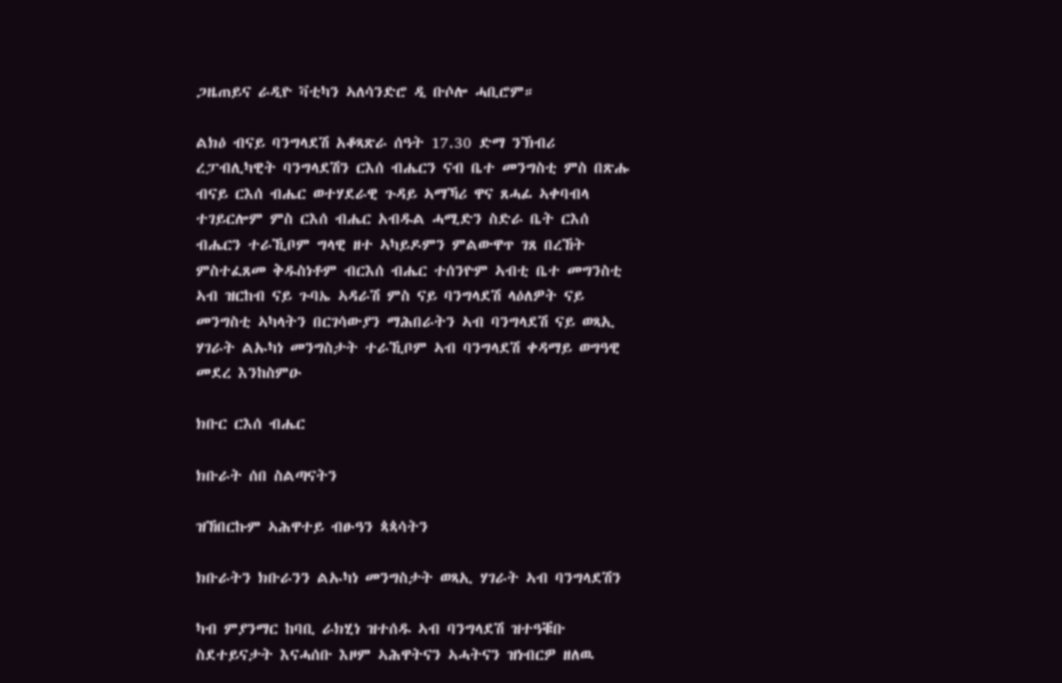ጋዜጠይና ራዲዮ ቫቲካን ኣለሳንድሮ ዲ ቡሶሎ ሓቢሮም።

ልክዕ ብናይ ባንግላደሽ አቆጻጽራ ሰዓት 17.30 ድማ ንኽብሪ ረፓብሊካዊት ባንግላደሽን ርእሰ ብሔርን ናብ ቤተ መንግስቲ ምስ በጽሑ ብናይ ርእሰ ብሔር ወተሃደራዊ ጉዳይ ኣማኻሪ ዋና ጸሓፊ ኣቀባብላ ተገይርሎም ምስ ርእሰ ብሔር አብዱል ሓሚድን ስድራ ቤት ርእሰ ብሔርን ተራኺቦም ግላዊ ዘተ ኣካይዶምን ምልውዋጥ ገጸ በረኸት ምስተፈጸመ ቅዱስነቶም ብርእሰ ብሔር ተሰንዮም ኣብቲ ቤተ መግንስቲ ኣብ ዝርከብ ናይ ጉባኤ ኣዳራሽ ምስ ናይ ባንግላደሽ ላዕለዎት ናይ መንግስቲ ኣካላትን በርገሳውያን ማሕበራትን ኣብ ባንግላደሽ ናይ ወጻኢ ሃገራት ልኡካነ መንግስታት ተራኺቦም ኣብ ባንግላደሽ ቀዳማይ ወግዓዊ መደረ እንከስምዑ

ክቡር ርእሰ ብሔር

ክቡራት ሰበ ስልጣናትን

ዝኸበርኩም ኣሕዋተይ ብፁዓን ጳጳሳትን

ክቡራትን ክቡራንን ልኡካነ መንግስታት ወጻኢ ሃገራት ኣብ ባንግላደሽን

ካብ ምያንማር ከባቢ ራክሂነ ዝተሰዱ ኣብ ባንግላደሽ ዝተዓቑቡ ስደተይናታት እናሓሰቡ እዞም ኣሕዋትናን ኣሓትናን ዝነብርዎ ዘለዉ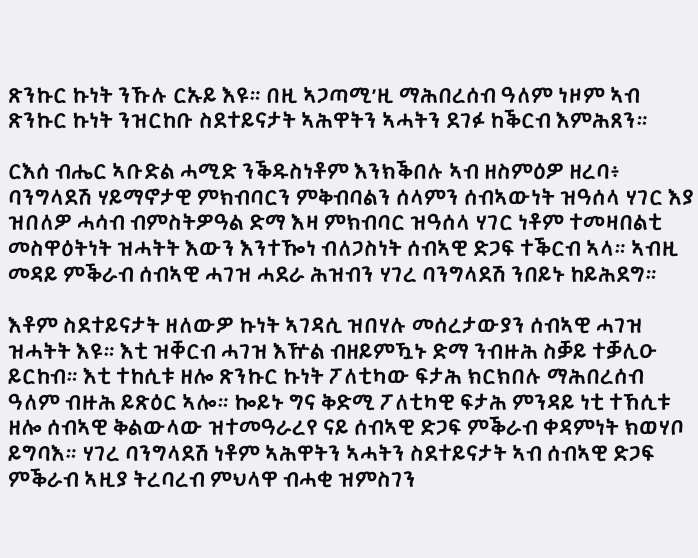ጽንኩር ኩነት ንኹሉ ርኡይ እዩ። በዚ ኣጋጣሚ’ዚ ማሕበረሰብ ዓለም ነዞም ኣብ ጽንኩር ኩነት ንዝርከቡ ስደተይናታት ኣሕዋትን ኣሓትን ደገፉ ከቕርብ እምሕጸን።

ርእሰ ብሔር ኣቡድል ሓሚድ ንቕዱስነቶም እንክቕበሉ ኣብ ዘስምዕዎ ዘረባ፥ ባንግላደሽ ሃይማኖታዊ ምክብባርን ምቅብባልን ሰላምን ሰብኣውነት ዝዓሰላ ሃገር እያ ዝበለዎ ሓሳብ ብምስትዎዓል ድማ እዛ ምክብባር ዝዓሰላ ሃገር ነቶም ተመዛበልቲ መስዋዕትነት ዝሓትት እውን እንተዀነ ብለጋስነት ሰብኣዊ ድጋፍ ተቕርብ ኣላ። ኣብዚ መዳይ ምቕራብ ሰብኣዊ ሓገዝ ሓደራ ሕዝብን ሃገረ ባንግላደሽ ንበይኑ ከይሕደግ።

እቶም ስደተይናታት ዘለውዎ ኩነት ኣገዳሲ ዝበሃሉ መሰረታውያን ሰብኣዊ ሓገዝ ዝሓትት እዩ። እቲ ዝቐርብ ሓገዝ እዅል ብዘይምዃኑ ድማ ንብዙሕ ስቓይ ተቓሊዑ ይርከብ። እቲ ተከሲቱ ዘሎ ጽንኩር ኩነት ፖለቲካው ፍታሕ ክርክበሉ ማሕበረሰብ ዓለም ብዙሕ ይጽዕር ኣሎ። ኰይኑ ግና ቅድሚ ፖለቲካዊ ፍታሕ ምንዳይ ነቲ ተኸሲቱ ዘሎ ሰብኣዊ ቅልውላው ዝተመዓራረየ ናይ ሰብኣዊ ድጋፍ ምቕራብ ቀዳምነት ክወሃቦ ይግባእ። ሃገረ ባንግላደሽ ነቶም ኣሕዋትን ኣሓትን ስደተይናታት ኣብ ሰብኣዊ ድጋፍ ምቕራብ ኣዚያ ትረባረብ ምህላዋ ብሓቂ ዝምስገን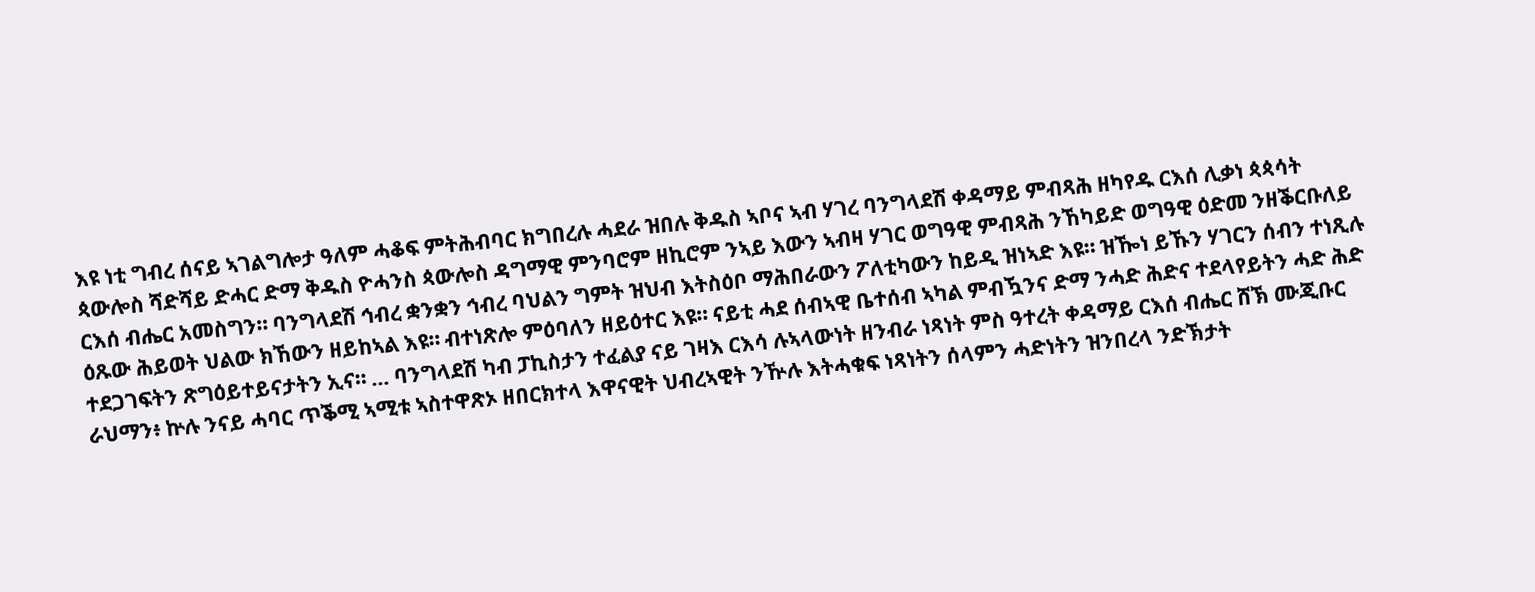እዩ ነቲ ግብረ ሰናይ ኣገልግሎታ ዓለም ሓቆፍ ምትሕብባር ክግበረሉ ሓደራ ዝበሉ ቅዱስ ኣቦና ኣብ ሃገረ ባንግላደሽ ቀዳማይ ምብጻሕ ዘካየዱ ርእሰ ሊቃነ ጳጳሳት ጳውሎስ ሻድሻይ ድሓር ድማ ቅዱስ ዮሓንስ ጳውሎስ ዳግማዊ ምንባሮም ዘኪሮም ንኣይ እውን ኣብዛ ሃገር ወግዓዊ ምብጻሕ ንኸካይድ ወግዓዊ ዕድመ ንዘቕርቡለይ ርእሰ ብሔር አመስግን። ባንግላደሽ ኅብረ ቋንቋን ኅብረ ባህልን ግምት ዝህብ እትስዕቦ ማሕበራውን ፖለቲካውን ከይዲ ዝነኣድ እዩ። ዝዀነ ይኹን ሃገርን ሰብን ተነጺሉ ዕጹው ሕይወት ህልው ክኸውን ዘይከኣል እዩ። ብተነጽሎ ምዕባለን ዘይዕተር እዩ። ናይቲ ሓደ ሰብኣዊ ቤተሰብ ኣካል ምብዃንና ድማ ንሓድ ሕድና ተደላየይትን ሓድ ሕድ ተደጋገፍትን ጽግዕይተይናታትን ኢና። … ባንግላደሽ ካብ ፓኪስታን ተፈልያ ናይ ገዛእ ርእሳ ሉኣላውነት ዘንብራ ነጻነት ምስ ዓተረት ቀዳማይ ርእሰ ብሔር ሸኽ ሙጂቡር ራህማን፥ ኵሉ ንናይ ሓባር ጥቕሚ ኣሚቱ ኣስተዋጽኦ ዘበርክተላ እዋናዊት ህብረኣዊት ንዅሉ እትሓቁፍ ነጻነትን ሰላምን ሓድነትን ዝንበረላ ንድኽታት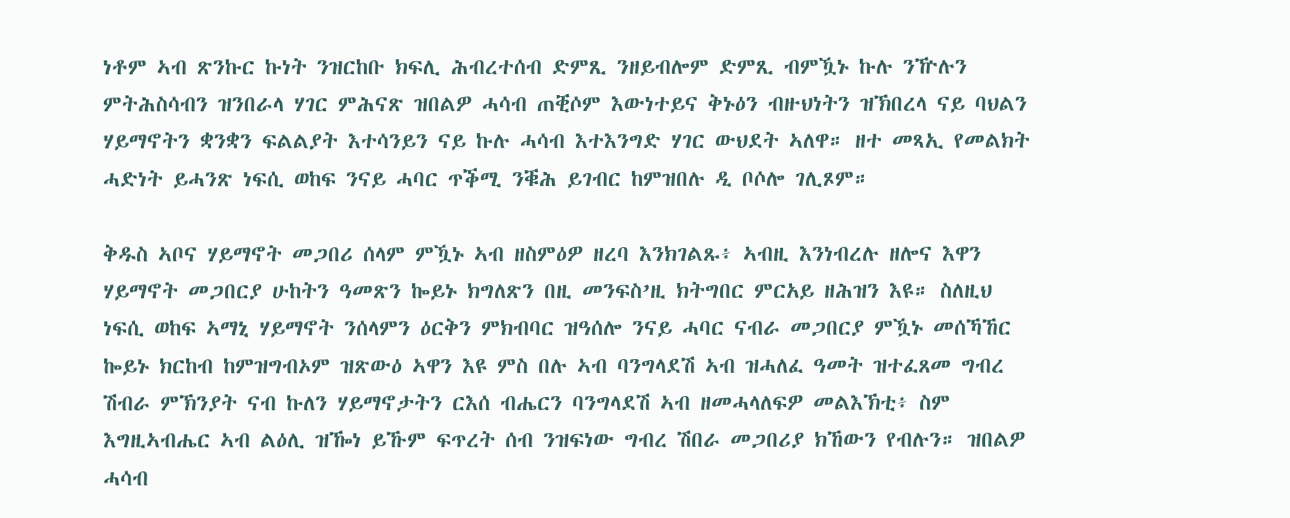ነቶም ኣብ ጽንኩር ኩነት ንዝርከቡ ክፍሊ ሕብረተሰብ ድምጺ ንዘይብሎም ድምጺ ብምዃኑ ኩሉ ንዅሉን ምትሕስሳብን ዝንበራላ ሃገር ምሕናጽ ዝበልዎ ሓሳብ ጠቒሶም እውነተይና ቅኑዕን ብዙህነትን ዝኽበረላ ናይ ባህልን ሃይማኖትን ቋንቋን ፍልልያት እተሳንይን ናይ ኩሉ ሓሳብ እተእንግድ ሃገር ውህደት ኣለዋ። ዘተ መጻኢ የመልክት ሓድነት ይሓንጽ ነፍሲ ወከፍ ንናይ ሓባር ጥቕሚ ንቑሕ ይገብር ከምዝበሉ ዲ ቦሶሎ ገሊጾም።

ቅዱስ ኣቦና ሃይማኖት መጋበሪ ሰላም ምዃኑ ኣብ ዘስምዕዎ ዘረባ እንክገልጹ፥ ኣብዚ እንነብረሉ ዘሎና እዋን ሃይማኖት መጋበርያ ሁከትን ዓመጽን ኰይኑ ክግለጽን በዚ መንፍስ’ዚ ክትግበር ምርአይ ዘሕዝን እዩ። ስለዚህ ነፍሲ ወከፍ ኣማኒ ሃይማኖት ንሰላምን ዕርቅን ምክብባር ዝዓሰሎ ንናይ ሓባር ናብራ መጋበርያ ምዃኑ መሰኻኸር ኰይኑ ክርከብ ከምዝግብኦም ዝጽውዕ ኣዋን እዩ ምስ በሉ ኣብ ባንግላደሽ ኣብ ዝሓለፈ ዓመት ዝተፈጸመ ግብረ ሽብራ ምኽንያት ናብ ኩለን ሃይማኖታትን ርእሰ ብሔርን ባንግላደሽ ኣብ ዘመሓላለፍዎ መልእኽቲ፥ ስም እግዚኣብሔር ኣብ ልዕሊ ዝዀነ ይኹም ፍጥረት ሰብ ንዝፍነው ግብረ ሽበራ መጋበሪያ ክኸውን የብሉን። ዝበልዎ ሓሳብ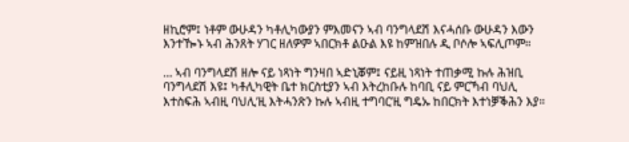ዘኪሮም፤ ነቶም ውሁዳን ካቶሊካውያን ምእመናን ኣብ ባንግላደሽ እናሓሰቡ ውሁዳን እውን እንተዀኑ ኣብ ሕንጸት ሃገር ዘለዎም ኣበርክቶ ልዑል እዩ ከምዝበሉ ዲ ቦሶሎ ኣፍሊጦም።

… ኣብ ባንግላደሽ ዘሎ ናይ ነጻነት ግንዛበ ኣድኒቖም፤ ናይዚ ነጻነት ተጠቃሚ ኩሉ ሕዝቢ ባንግላደሽ እዩ፤ ካቶሊካዊት ቤተ ክርስቲያን ኣብ እትረከቡሉ ከባቢ ናይ ምርኻብ ባህሊ እተስፍሕ ኣብዚ ባህሊ’ዚ እትሓንጽን ኩሉ ኣብዚ ተግባር’ዚ ግዴኡ ከበርክት እተነቓቕሕን እያ።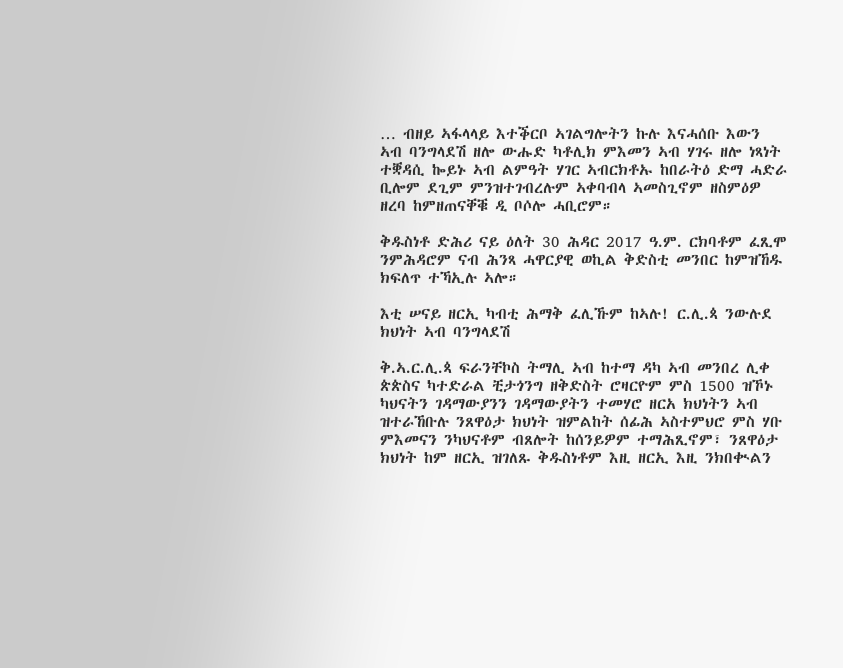… ብዘይ ኣፋላላይ እተቕርቦ ኣገልግሎትን ኩሉ እናሓሰቡ እውን ኣብ ባንግላደሽ ዘሎ ውሑድ ካቶሊክ ምእመን ኣብ ሃገሩ ዘሎ ነጻነት ተቛዳሲ ኰይኑ ኣብ ልምዓት ሃገር ኣብርክቶኡ ከበራትዕ ድማ ሓድራ ቢሎም ደጊም ምንዝተገብረሉም ኣቀባብላ ኣመስጊኖም ዘስምዕዎ ዘረባ ከምዘጠናቐቑ ዲ ቦሶሎ ሓቢሮም።

ቅዱስነቶ ድሕሪ ናይ ዕለት 30 ሕዳር 2017 ዓ.ም. ርክባቶም ፈጺሞ ንምሕዳሮም ናብ ሕንጻ ሓዋርያዊ ወኪል ቅድስቲ መንበር ከምዝኸዱ ክፍለጥ ተኻኢሉ ኣሎ።

እቲ ሠናይ ዘርኢ ካብቲ ሕማቅ ፈሊኹም ከኣሉ! ር.ሊ.ጳ ንውሉደ ክህነት ኣብ ባንግላደሽ

ቅ.ኣ.ር.ሊ.ጳ ፍራንቸኮስ ትማሊ ኣብ ከተማ ዳካ ኣብ መንበረ ሊቀ ጵጵስና ካተድራል ቺታጎንግ ዘቅድስት ሮዛርዮም ምስ 1500 ዝኾኑ ካህናትን ገዳማውያንን ገዳማውያትን ተመሃሮ ዘርአ ክህነትን ኣብ ዝተራኸቡሉ ንጸዋዕታ ክህነት ዝምልከት ሰፊሕ ኣስተምህሮ ምስ ሃቡ ምእመናን ንካህናቶም ብጸሎት ከሰንይዎም ተማሕጺኖም፣ ንጸዋዕታ ክህነት ከም ዘርኢ ዝገለጹ ቅዱስነቶም እዚ ዘርኢ እዚ ንክበቊልን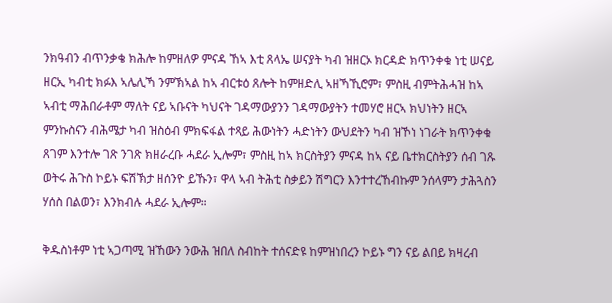ንክዓብን ብጥንቃቄ ክሕሎ ከምዘለዎ ምናዳ ኸኣ እቲ ጸላኤ ሠናያት ካብ ዝዘርኦ ክርዳድ ክጥንቀቁ ነቲ ሠናይ ዘርኢ ካብቲ ክፉእ ኣሌሊኻ ንምኽኣል ከኣ ብርቱዕ ጸሎት ከምዘድሊ ኣዘኻኺሮም፣ ምስዚ ብምትሕሓዝ ከኣ ኣብቲ ማሕበራቶም ማለት ናይ ኣቡናት ካህናት ገዳማውያንን ገዳማውያትን ተመሃሮ ዘርኣ ክህነትን ዘርኣ ምንኩስናን ብሕሜታ ካብ ዝስዕብ ምክፍፋል ተጻይ ሕውነትን ሓድነትን ውህደትን ካብ ዝኾነ ነገራት ክጥንቀቁ ጸገም እንተሎ ገጽ ንገጽ ክዘራረቡ ሓደራ ኢሎም፣ ምስዚ ከኣ ክርስትያን ምናዳ ከኣ ናይ ቤተክርስትያን ሰብ ገጹ ወትሩ ሕጉስ ኮይኑ ፍሽኽታ ዘሰንዮ ይኹን፣ ዋላ ኣብ ትሕቲ ስቃይን ሽግርን እንተተረኸብኩም ንሰላምን ታሕጓስን ሃሰስ በልወን፣ እንክብሉ ሓደራ ኢሎም።

ቅዱስነቶም ነቲ ኣጋጣሚ ዝኸውን ንውሕ ዝበለ ስብከት ተሰናድዩ ከምዝነበረን ኮይኑ ግን ናይ ልበይ ክዛረብ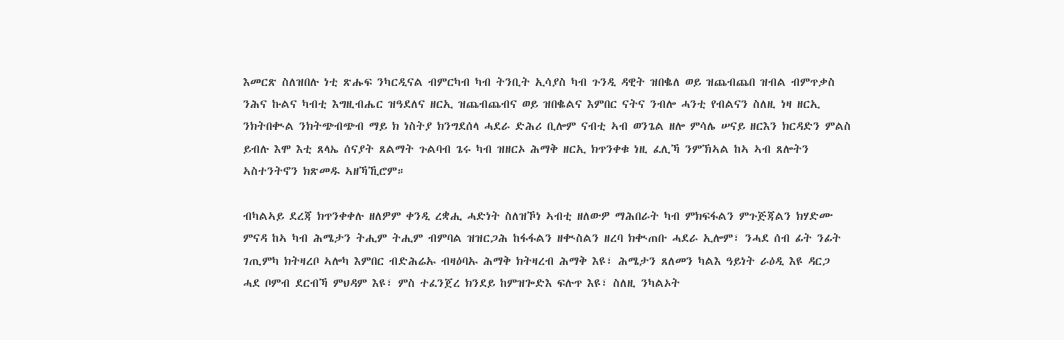እመርጽ ስለዝበሉ ነቲ ጽሑፍ ንካርዲናል ብምርካብ ካብ ትንቢት ኢሳያስ ካብ ጉንዲ ዳዊት ዝበቈለ ወይ ዝጨብጨበ ዝብል ብምጥቃስ ንሕና ኩልና ካብቲ እግዚብሔር ዝዓደለና ዘርኢ ዝጨብጨብና ወይ ዝበቈልና እምበር ናትና ንብሎ ሓንቲ የብልናን ስለዚ ነዛ ዘርኢ ንክትበቊል ንክትጭብጭብ ማይ ክ ነስትያ ክንግደሰላ ሓደራ ድሕሪ ቢሎም ናብቲ ኣብ ወንጌል ዘሎ ምሳሌ ሠናይ ዘርእን ክርዳድን ምልስ ይብሉ እሞ እቲ ጸላኤ ሰናያት ጸልማት ጉልባብ ጌሩ ካብ ዝዘርኦ ሕማቅ ዘርኢ ክጥንቀቁ ነዚ ፈሊኻ ንምኽኣል ከኣ ኣብ ጸሎትን ኣስተንትኖን ክጽመዱ ኣዘኻኺሮም።

ብካልኣይ ደረጃ ክጥንቀቀሉ ዘለዎም ቀንዲ ረቋሒ ሓድነት ስለዝኾነ ኣብቲ ዘለውዎ ማሕበራት ካብ ምክፍፋልን ምጉጅጃልን ክሃድሙ ምናዳ ከኣ ካብ ሕሜታን ትሒም ትሒም ብምባል ዝዝርጋሕ ከፋፋልን ዘቊስልን ዘረባ ክቊጠቡ ሓደራ ኢሎም፣ ንሓደ ሰብ ፊት ንፊት ገጢምካ ክትዛረቦ ኣሎካ እምበር ብድሕሬኡ ብዛዕባኡ ሕማቅ ክትዛረብ ሕማቅ እዩ፣ ሕሜታን ጸለመን ካልእ ዓይነት ራዕዲ እዩ ዳርጋ ሓደ ቦምብ ደርብኻ ምህዳም እዩ፣ ምስ ተፈንጀረ ክንደይ ከምዝጐድእ ፍሉጥ እዩ፣ ስለዚ ንካልኦት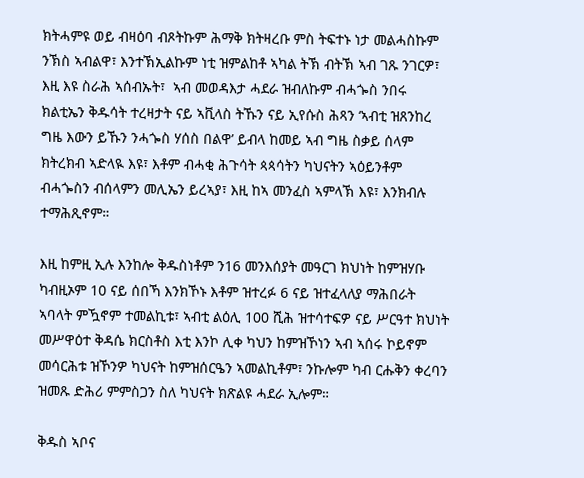ክትሓምዩ ወይ ብዛዕባ ብጾትኩም ሕማቅ ክትዛረቡ ምስ ትፍተኑ ነታ መልሓስኩም ንኽስ ኣብልዋ፣ እንተኽኢልኩም ነቲ ዝምልከቶ ኣካል ትኽ ብትኽ ኣብ ገጹ ንገርዎ፣ እዚ እዩ ስራሕ ኣሰብኡት፣  ኣብ መወዳእታ ሓደራ ዝብለኩም ብሓጐስ ንበሩ ክልቲኤን ቅዱሳት ተረዛታት ናይ ኣቪላስ ትኹን ናይ ኢየሱስ ሕጻን ‘ኣብቲ ዝጸንከረ ግዜ እውን ይኹን ንሓጐስ ሃሰስ በልዋ’ ይብላ ከመይ ኣብ ግዜ ስቃይ ሰላም ክትረክብ ኣድላዪ እዩ፣ እቶም ብሓቂ ሕጉሳት ጳጳሳትን ካህናትን ኣዕይንቶም ብሓጐስን ብሰላምን መሊኤን ይረኣያ፣ እዚ ከኣ መንፈስ ኣምላኽ እዩ፣ እንክብሉ ተማሕጺኖም።

እዚ ከምዚ ኢሉ እንከሎ ቅዱስነቶም ን16 መንእሰያት መዓርገ ክህነት ከምዝሃቡ ካብዚኦም 10 ናይ ሰበኻ እንክኾኑ እቶም ዝተረፉ 6 ናይ ዝተፈላለያ ማሕበራት ኣባላት ምዃኖም ተመልኪቱ፣ ኣብቲ ልዕሊ 100 ሺሕ ዝተሳተፍዎ ናይ ሥርዓተ ክህነት መሥዋዕተ ቅዳሴ ክርስቶስ እቲ እንኮ ሊቀ ካህን ከምዝኾነን ኣብ ኣሰሩ ኮይኖም መሳርሕቱ ዝኾንዎ ካህናት ከምዝሰርዔን ኣመልኪቶም፣ ንኩሎም ካብ ርሑቅን ቀረባን ዝመጹ ድሕሪ ምምስጋን ስለ ካህናት ክጽልዩ ሓደራ ኢሎም።

ቅዱስ ኣቦና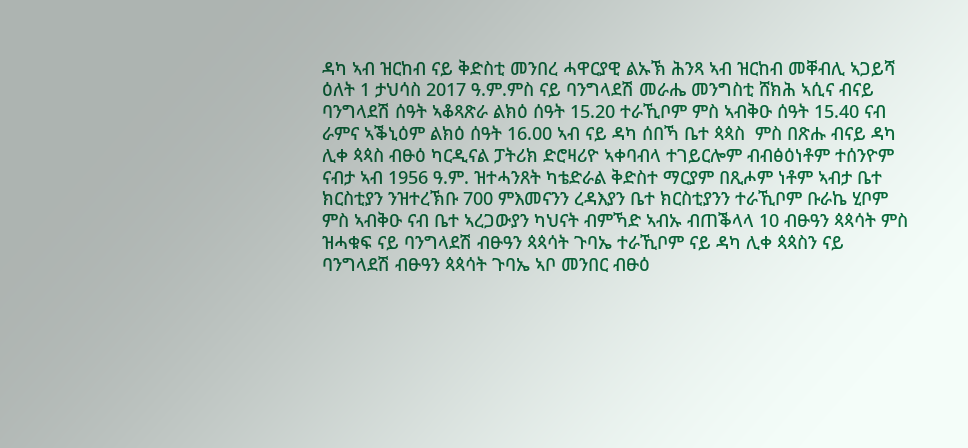ዳካ ኣብ ዝርከብ ናይ ቅድስቲ መንበረ ሓዋርያዊ ልኡኽ ሕንጻ ኣብ ዝርከብ መቐብሊ ኣጋይሻ ዕለት 1 ታህሳስ 2017 ዓ.ም.ምስ ናይ ባንግላደሽ መራሔ መንግስቲ ሸክሕ ኣሲና ብናይ ባንግላደሽ ሰዓት ኣቆጻጽራ ልክዕ ሰዓት 15.20 ተራኺቦም ምስ ኣብቅዑ ሰዓት 15.40 ናብ ራምና ኣቕኒዕም ልክዕ ሰዓት 16.00 ኣብ ናይ ዳካ ሰበኻ ቤተ ጳጳስ  ምስ በጽሑ ብናይ ዳካ ሊቀ ጳጳስ ብፁዕ ካርዲናል ፓትሪክ ድሮዛሪዮ ኣቀባብላ ተገይርሎም ብብፅዕነቶም ተሰንዮም ናብታ ኣብ 1956 ዓ.ም. ዝተሓንጸት ካቴድራል ቅድስተ ማርያም በጺሖም ነቶም ኣብታ ቤተ ክርስቲያን ንዝተረኽቡ 700 ምእመናንን ረዳእያን ቤተ ክርስቲያንን ተራኺቦም ቡራኬ ሂቦም ምስ ኣብቅዑ ናብ ቤተ ኣረጋውያን ካህናት ብምኻድ ኣብኡ ብጠቕላላ 10 ብፁዓን ጳጳሳት ምስ ዝሓቁፍ ናይ ባንግላደሽ ብፁዓን ጳጳሳት ጉባኤ ተራኺቦም ናይ ዳካ ሊቀ ጳጳስን ናይ ባንግላደሽ ብፁዓን ጳጳሳት ጉባኤ ኣቦ መንበር ብፁዕ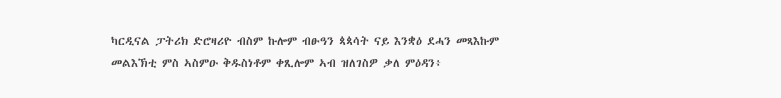ካርዲናል ፓትሪክ ድሮዛሪዮ ብስም ኩሎም ብፁዓን ጳጳሳት ናይ እንቋዕ ደሓን መጻእኩም መልእኽቲ ምስ ኣስምዑ ቅዱስነቶም ቀጺሎም ኣብ ዝለገስዎ ቃለ ምዕዳን፥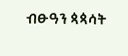ብፁዓን ጳጳሳት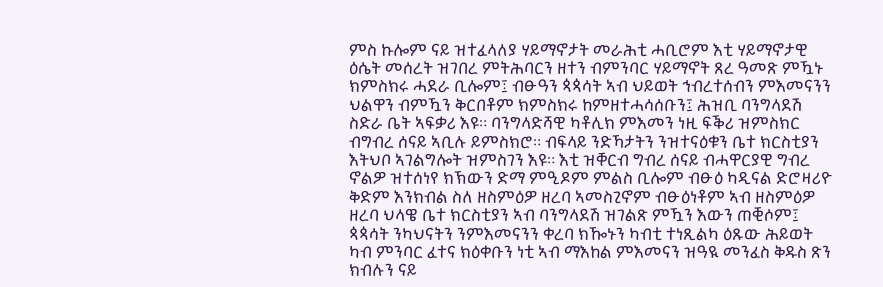ምስ ኩሎም ናይ ዝተፈላለያ ሃይማኖታት መራሕቲ ሓቢሮም እቲ ሃይማኖታዊ ዕሴት መሰረት ዝገበረ ምትሕባርን ዘተን ብምንባር ሃይማኖት ጸረ ዓመጽ ምዃኑ ክምስክሩ ሓደራ ቢሎም፤ ብፁዓን ጳጳሳት ኣብ ህይወት ኅብረተሰብን ምእመናንን ህልዋን ብምዃን ቅርበቶም ክምስክሩ ከምዘተሓሳሰቡን፤ ሕዝቢ ባንግላደሽ ስድራ ቤት ኣፍቃሪ እዩ። ባንግላድሻዊ ካቶሊክ ምእመን ነዚ ፍቕሪ ዝምስክር ብግብረ ሰናይ ኣቢሉ ይምስክሮ። ብፍላይ ንድኻታትን ንዝተናዕቁን ቤተ ክርስቲያን እትህቦ ኣገልግሎት ዝምስገን እዩ። እቲ ዝቐርብ ግብረ ሰናይ ብሓዋርያዊ ግብረ ኖልዎ ዝተሰነየ ክኽውን ድማ ምዒዶም ምልስ ቢሎም ብፁዕ ካዲናል ድሮዛሪዮ ቅድም እንክብል ስለ ዘስምዕዎ ዘረባ ኣመስጊኖም ብፁዕነቶም ኣብ ዘስምዕዎ ዘረባ ህላዌ ቤተ ክርስቲያን ኣብ ባንግላደሽ ዝገልጽ ምዃን እውን ጠቒሶም፤ ጳጳሳት ንካህናትን ንምእመናንን ቀረባ ክዀኑን ካብቲ ተነጺልካ ዕጹው ሕይወት ካብ ምንባር ፈተና ክዕቀቡን ነቲ ኣብ ማእከል ምእመናን ዝዓዪ መንፈስ ቅዱስ ጽን ክብሉን ናይ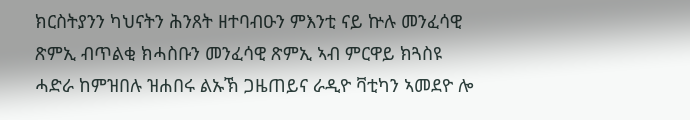ክርስትያንን ካህናትን ሕንጸት ዘተባብዑን ምእንቲ ናይ ኵሉ መንፈሳዊ ጽምኢ ብጥልቂ ክሓስቡን መንፈሳዊ ጽምኢ ኣብ ምርዋይ ክጓስዩ ሓድራ ከምዝበሉ ዝሐበሩ ልኡኽ ጋዜጠይና ራዲዮ ቫቲካን ኣመደዮ ሎ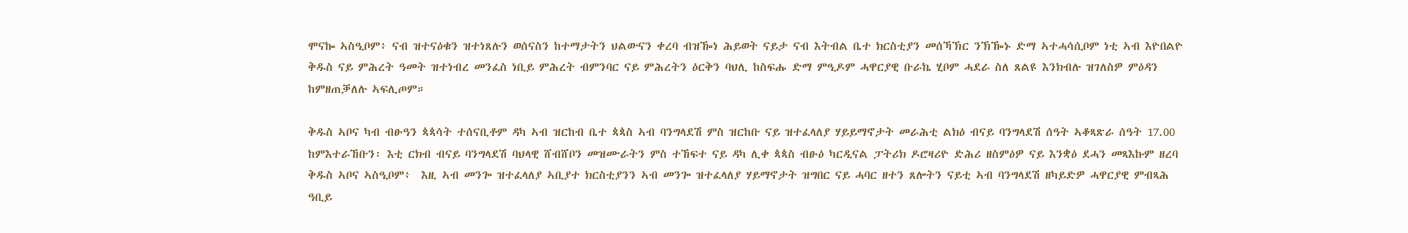ሞናኰ ኣስዒቦም፥ ናብ ዝተናዕቁን ዝተነጸሉን ወሰናስን ከተማታትን ህልውናን ቀረባ ብዝዀነ ሕይወት ናይታ ናብ እትብል ቤተ ክርስቲያን መሰኻኽር ንኽዀኑ ድማ ኣተሓሳሲቦም ነቲ ኣብ እዮበልዮ ቅዱስ ናይ ምሕረት ዓመት ዝተነብረ መንፈስ ነቢይ ምሕረት ብምንባር ናይ ምሕረትን ዕርቅን ባህሊ ከስፍሑ ድማ ምዒዶም ሓዋርያዊ ቡራኬ ሂቦም ሓደራ ስለ ጸልዩ እንክብሉ ዝገለስዎ ምዕዳን ከምዘጠቓለሉ ኣፍሊጦም።

ቅዱስ ኣቦና ካብ ብፁዓን ጳጳሳት ተሰናቢቶም ዳካ ኣብ ዝርከብ ቤተ ጳጳስ ኣብ ባንግላደሽ ምስ ዝርከቡ ናይ ዝተፈላለያ ሃይይማኖታት መራሕቲ ልክዕ ብናይ ባንግላደሽ ሰዓት ኣቆጻጽራ ሰዓት 17.00 ከምእተራኸቡን፡ እቲ ርክብ ብናይ ባንግላደሽ ባህላዊ ሸብሸቦን መዝሙራትን ምስ ተኸፍተ ናይ ዳካ ሊቀ ጳጳስ ብፁዕ ካርዲናል ፓትሪክ ዶሮዛሪዮ ድሕሪ ዘስምዕዎ ናይ እንቋዕ ደሓን መጻእኩም ዘረባ ቅዱስ ኣቦና ኣስዒቦም፥  እዚ ኣብ መንጐ ዝተፈላለያ ኣቢያተ ክርስቲያንን ኣብ መንጐ ዝተፈላለያ ሃይማኖታት ዝግበር ናይ ሓባር ዘተን ጸሎትን ናይቲ ኣብ ባንግላደሽ ዘካይድዎ ሓዋርያዊ ምብጻሕ ዓቢይ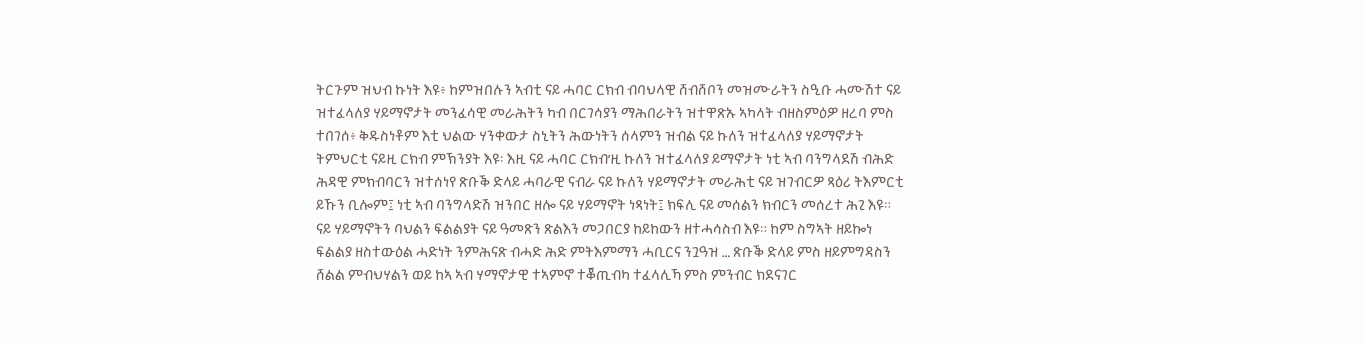ትርጉም ዝህብ ኩነት እዩ፥ ከምዝበሉን ኣብቲ ናይ ሓባር ርክብ ብባህላዊ ሸብሸቦን መዝሙራትን ስዒቡ ሓሙሽተ ናይ ዝተፈላለያ ሃይማኖታት መንፈሳዊ መራሕትን ካብ በርገሳያን ማሕበራትን ዝተዋጽኡ ኣካላት ብዘስምዕዎ ዘረባ ምስ ተበገሰ፥ ቅዱስነቶም እቲ ህልው ሃንቀውታ ስኒትን ሕውነትን ሰላምን ዝብል ናይ ኩለን ዝተፈላለያ ሃይማኖታት ትምህርቲ ናይዚ ርክብ ምኽንያት እዩ፡ እዚ ናይ ሓባር ርክብ’ዚ ኩለን ዝተፈላለያ ይማኖታት ነቲ ኣብ ባንግላደሽ ብሕድ ሕዳዊ ምክብባርን ዝተሰነየ ጽቡቕ ድላይ ሓባራዊ ናብራ ናይ ኩለን ሃይማኖታት መራሕቲ ናይ ዝገብርዎ ጻዕሪ ትእምርቲ ይኹን ቢሎም፤ ነቲ ኣብ ባንግላድሽ ዝንበር ዘሎ ናይ ሃይማኖት ነጻነት፤ ክፍሊ ናይ መሰልን ክብርን መሰረተ ሕጊ እዩ። ናይ ሃይማኖትን ባህልን ፍልልያት ናይ ዓመጽን ጽልእን መጋበርያ ከይከውን ዘተሓሳስብ እዩ። ከም ስግኣት ዘይኰነ ፍልልያ ዘስተውዕል ሓድነት ንምሕናጽ ብሓድ ሕድ ምትእምማን ሓቢርና ንጓዓዝ … ጽቡቕ ድላይ ምስ ዘይምግዳስን ሸልል ምብህሃልን ወይ ከኣ ኣብ ሃማኖታዊ ተኣምኖ ተቖጢብካ ተፈላሊኻ ምስ ምንብር ክደናገር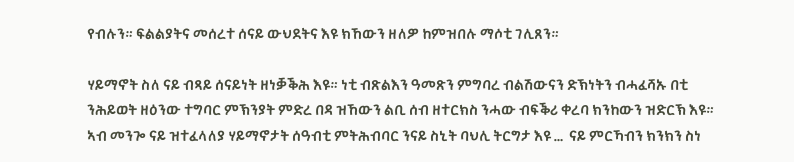የብሉን። ፍልልያትና መሰረተ ሰናይ ውህደትና እዩ ክኸውን ዘለዎ ከምዝበሉ ማሶቲ ገሊጸን።

ሃይማኖት ስለ ናይ ብጻይ ሰናይነት ዘነቓቕሕ እዩ። ነቲ ብጽልእን ዓመጽን ምግባረ ብልሽውናን ድኽነትን ብሓፈሻኡ በቲ ንሕይወት ዘዕንው ተግባር ምኽንያት ምድረ በዳ ዝኸውን ልቢ ሰብ ዘተርክስ ንሓው ብፍቕሪ ቀረባ ክንከውን ዝድርኽ እዩ። ኣብ መንጐ ናይ ዝተፈላለያ ሃይማኖታት ሰዓብቲ ምትሕብባር ንናይ ስኒት ባህሊ ትርግታ እዩ …  ናይ ምርኻብን ክንክን ስነ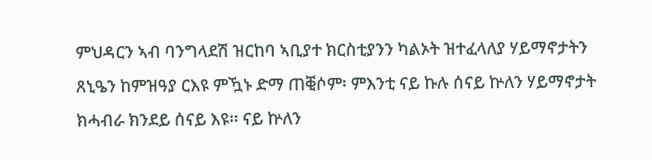ምህዳርን ኣብ ባንግላደሽ ዝርከባ ኣቢያተ ክርስቲያንን ካልኦት ዝተፈላለያ ሃይማኖታትን ጸኒዔን ከምዝዓያ ርእዩ ምዃኑ ድማ ጠቒሶም፡ ምእንቲ ናይ ኩሉ ሰናይ ኵለን ሃይማኖታት ክሓብራ ክንደይ ሰናይ እዩ። ናይ ኵለን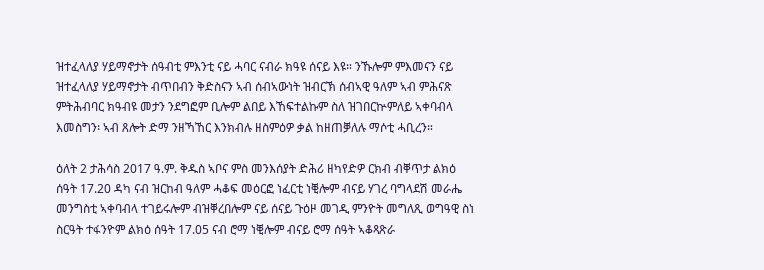ዝተፈላለያ ሃይማኖታት ሰዓብቲ ምእንቲ ናይ ሓባር ናብራ ክዓዩ ሰናይ እዩ። ንኹሎም ምእመናን ናይ ዝተፈላለያ ሃይማኖታት ብጥበብን ቅድስናን ኣብ ሰብኣውነት ዝብርኽ ሰብኣዊ ዓለም ኣብ ምሕናጽ ምትሕብባር ክዓብዩ መታን ንደግፎም ቢሎም ልበይ እኸፍተልኩም ስለ ዝገበርኵምለይ ኣቀባብላ እመስግን፡ ኣብ ጸሎት ድማ ንዘኻኸር እንክብሉ ዘስምዕዎ ቃል ከዘጠቓለሉ ማሶቲ ሓቢረን።

ዕለት 2 ታሕሳስ 2017 ዓ.ም. ቅዱስ ኣቦና ምስ መንእሰያት ድሕሪ ዘካየድዎ ርክብ ብቐጥታ ልክዕ ሰዓት 17.20 ዳካ ናብ ዝርከብ ዓለም ሓቆፍ መዕርፎ ነፈርቲ ነቒሎም ብናይ ሃገረ ባግላደሽ መራሔ መንግስቲ ኣቀባብላ ተገይሩሎም ብዝቐረበሎም ናይ ሰናይ ጉዕዞ መገዲ ምንዮት መግለጺ ወግዓዊ ስነ ስርዓት ተፋንዮም ልክዕ ሰዓት 17.05 ናብ ሮማ ነቒሎም ብናይ ሮማ ሰዓት ኣቆጻጽራ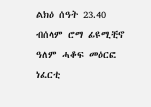ልክዕ ሰዓት 23.40 ብሰላም ሮማ ፊዩሚቺኖ ዓለም ሓቆፍ መዕርፎ ነፈርቲ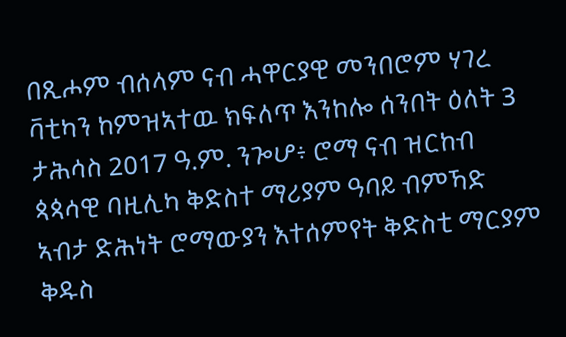በጺሖም ብሰላም ናብ ሓዋርያዊ መንበሮም ሃገረ ቫቲካን ከምዝኣተዉ ክፍለጥ እንከሎ ሰንበት ዕለት 3 ታሕሳስ 2017 ዓ.ም. ንጐሆ፥ ሮማ ናብ ዝርከብ ጳጳሳዊ ባዚሊካ ቅድስተ ማሪያም ዓባይ ብምኻድ ኣብታ ድሕነት ሮማውያን እተሰምየት ቅድስቲ ማርያም ቅዱስ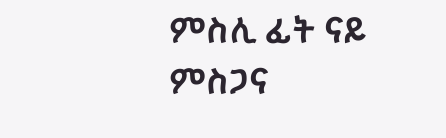ምስሊ ፊት ናይ ምስጋና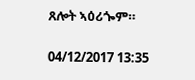ጸሎት ኣዕሪጐም።

04/12/2017 13:35